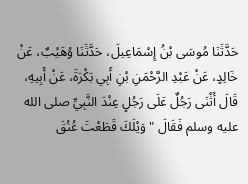حَدَّثَنَا مُوسَى بْنُ إِسْمَاعِيلَ، حَدَّثَنَا وُهَيْبٌ، عَنْ خَالِدٍ، عَنْ عَبْدِ الرَّحْمَنِ بْنِ أَبِي بَكْرَةَ، عَنْ أَبِيهِ، قَالَ أَثْنَى رَجُلٌ عَلَى رَجُلٍ عِنْدَ النَّبِيِّ صلى الله عليه وسلم فَقَالَ " وَيْلَكَ قَطَعْتَ عُنُقَ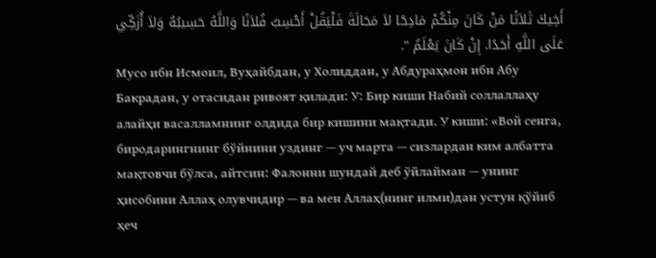أَخِيكَ ثَلاَثًا مَنْ كَانَ مِنْكُمْ مَادِحًا لاَ مَحَالَةَ فَلْيَقُلْ أَحْسِبُ فُلاَنًا وَاللَّهُ حَسِيبُهُ وَلاَ أُزَكِّي عَلَى اللَّهِ أَحَدًا. إِنْ كَانَ يَعْلَمُ ".
Мусо ибн Исмоил, Вуҳайбдан, у Холиддан, у Абдураҳмон ибн Абу Бакрадан, у отасидан ривоят қилади: У: Бир киши Набий соллаллаҳу алайҳи васалламнинг олдида бир кишини мақтади. У киши: «Вой сенга, биродарингнинг бўйнини уздинг — уч марта — сизлардан ким албатта мақтовчи бўлса, айтсин: Фалонни шундай деб ўйлайман — унинг ҳисобини Аллаҳ олувчидир — ва мен Аллаҳ(нинг илми)дан устун қўйиб ҳеч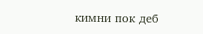кимни пок деб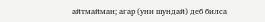айтмайман; агар (уни шундай) деб билса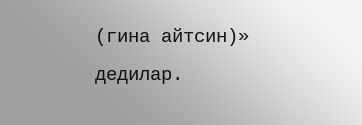(гина айтсин)» дедилар.